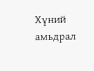Хүний амьдрал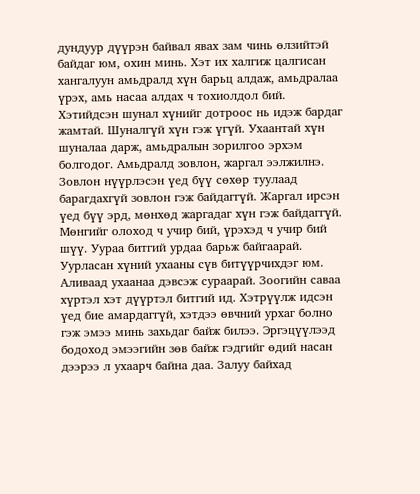дундуур дүүрэн байвал явах зам чинь өлзийтэй байдаг юм, охин минь. Хэт их халгиж цалгисан хангалуун амьдралд хүн барьц алдаж, амьдралаа үрэх, амь насаа алдах ч тохиолдол бий. Хэтийдсэн шунал хүнийг дотроос нь идэж бардаг жамтай. Шуналгүй хүн гэж үгүй. Ухаантай хүн шуналаа дарж, амьдралын зорилгоо эрхэм болгодог. Амьдралд зовлон, жаргал ээлжилнэ. Зовлон нүүрлэсэн үед бүү сөхөр туулаад барагдахгүй зовлон гэж байдаггүй. Жаргал ирсэн үед бүү эрд, мөнхөд жаргадаг хүн гэж байдаггүй. Мөнгийг олоход ч учир бий, үрэхэд ч учир бий шүү. Уураа битгий урдаа барьж байгаарай. Уурласан хүний ухааны сүв битүүрчихдэг юм. Аливаад ухаанаа дэвсэж сураарай. Зоогийн саваа хүртэл хэт дүүртэл битгий ид. Хэтрүүлж идсэн үед бие амардаггүй, хэтдээ өвчний урхаг болно гэж эмээ минь захьдаг байж билээ. Эргэцүүлээд бодоход эмээгийн зөв байж гэдгийг өдий насан дээрээ л ухаарч байна даа. Залуу байхад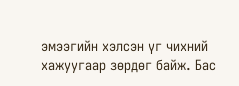эмээгийн хэлсэн үг чихний хажуугаар зөрдөг байж. Бас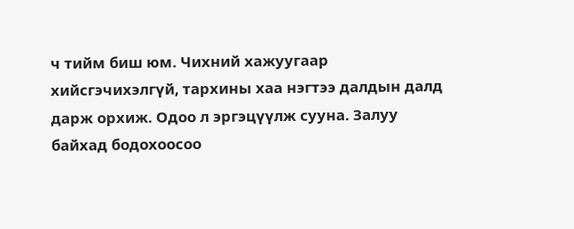ч тийм биш юм. Чихний хажуугаар хийсгэчихэлгүй, тархины хаа нэгтээ далдын далд дарж орхиж. Одоо л эргэцүүлж сууна. Залуу байхад бодохоосоо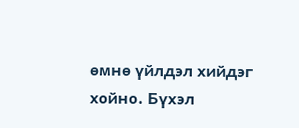өмнө үйлдэл хийдэг хойно. Бүхэл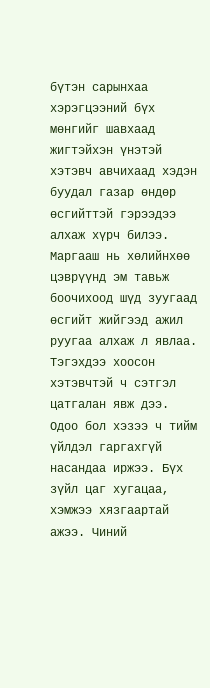бүтэн сарынхаа хэрэгцээний бүх мөнгийг шавхаад жигтэйхэн үнэтэй хэтэвч авчихаад хэдэн буудал газар өндөр өсгийттэй гэрээдээ алхаж хүрч билээ. Маргааш нь хөлийнхөө цэврүүнд эм тавьж боочихоод шүд зуугаад өсгийт жийгээд ажил руугаа алхаж л явлаа. Тэгэхдээ хоосон хэтэвчтэй ч сэтгэл цатгалан явж дээ. Одоо бол хэзээ ч тийм үйлдэл гаргахгүй насандаа иржээ. Бүх зүйл цаг хугацаа, хэмжээ хязгаартай ажээ. Чиний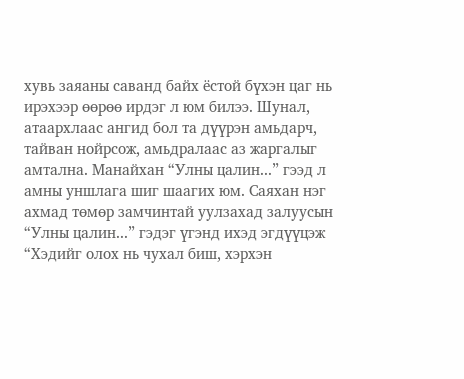хувь заяаны саванд байх ёстой бүхэн цаг нь ирэхээр өөрөө ирдэг л юм билээ. Шунал, атаархлаас ангид бол та дүүрэн амьдарч, тайван нойрсож, амьдралаас аз жаргалыг амтална. Манайхан “Улны цалин...” гээд л амны уншлага шиг шаагих юм. Саяхан нэг ахмад төмөр замчинтай уулзахад залуусын “Улны цалин...” гэдэг үгэнд ихэд эгдүүцэж “Хэдийг олох нь чухал биш, хэрхэн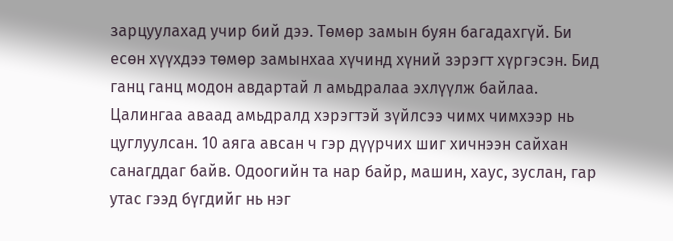зарцуулахад учир бий дээ. Төмөр замын буян багадахгүй. Би есөн хүүхдээ төмөр замынхаа хүчинд хүний зэрэгт хүргэсэн. Бид ганц ганц модон авдартай л амьдралаа эхлүүлж байлаа. Цалингаа аваад амьдралд хэрэгтэй зүйлсээ чимх чимхээр нь цуглуулсан. 10 аяга авсан ч гэр дүүрчих шиг хичнээн сайхан санагддаг байв. Одоогийн та нар байр, машин, хаус, зуслан, гар утас гээд бүгдийг нь нэг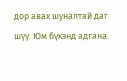дор авах шуналтай даг шүү. Юм бүхэнд адгана.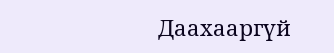Даахааргүй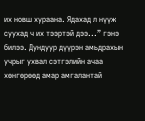их новш хураана. Ядахад л нүүж суухад ч их тээртэй дээ...” гэнэ билээ. Дундуур дүүрэн амьдрахын учрыг ухвал сэтгэлийн ачаа хөнгөрөөд амар амгалантай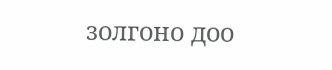золгоно доо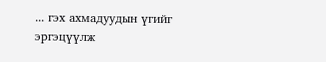... гэх ахмадуудын үгийг эргэцүүлж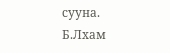сууна.
Б.Лхам